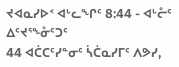ᔪᐊᓇᓯᐅᑉ ᐊᒡᓚᖏᑦ 8:44 - ᐊᒡᓔᑦ ᐃᑦᔪᕐᖕᓁᑦᑐᑦ
44 ᐊᑖᑕᑦᓯᓐᓂᑦ ᓵᑖᓇᓯᒥᑦ ᐱᕗᓯ,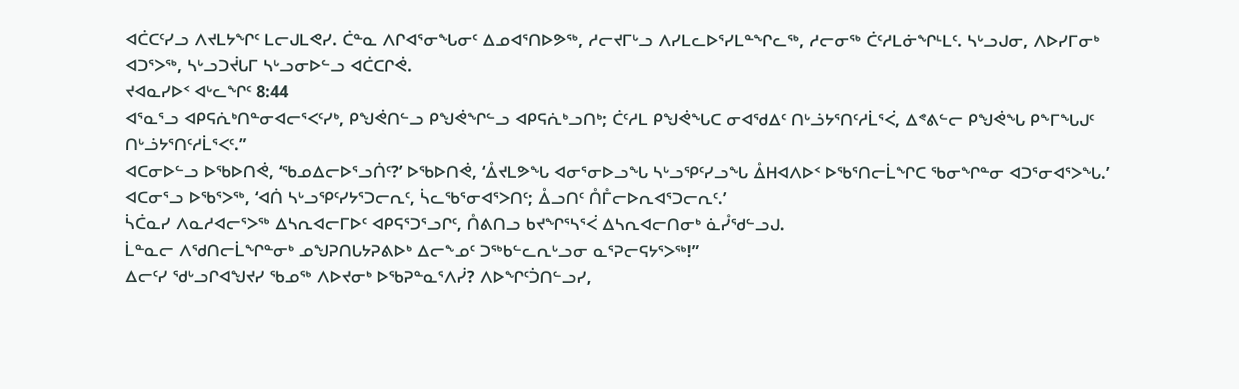ᐊᑖᑕᑦᓯᓗ ᐱᔪᒪᔭᖏᑦ ᒪᓕᒍᒪᕙᓯ. ᑖᓐᓇ ᐱᒋᐊᕐᓂᖓᓂᑦ ᐃᓄᐊᕐᑎᐅᕗᖅ, ᓱᓕᔪᒥᒡᓗ ᐱᓯᒪᓚᐅᕐᓯᒪᓐᖏᓚᖅ, ᓱᓕᓂᖅ ᑖᑦᓱᒪᓃᖏᒻᒪᑦ. ᓴᒡᓗᒍᓂ, ᐱᐅᓯᒥᓂᒃ ᐊᑐᕐᐳᖅ, ᓴᒡᓗᑐᔫᒐᒥ ᓴᒡᓗᓂᐅᓪᓗ ᐊᑖᑕᒋᕚ.
ᔪᐊᓇᓯᐅᑉ ᐊᒡᓚᖏᑦ 8:44
ᐊᕐᓇᕐᓗ ᐊᑭᕋᕇᒃᑎᓐᓂᐊᓕᕐᐸᑦᓯᒃ, ᑭᖑᕚᑎᓪᓗ ᑭᖑᕚᖏᓪᓗ ᐊᑭᕋᕇᒃᓗᑎᒃ; ᑖᑦᓱᒪ ᑭᖑᕚᖓᑕ ᓂᐊᖁᐃᑦ ᑎᒡᓘᔭᕐᑎᑦᓱᒫᕐᐹ, ᐃᕝᕕᓪᓕ ᑭᖑᕚᖓ ᑭᖕᒥᖓᒍᑦ ᑎᒡᓘᔭᕐᑎᑦᓱᒫᕐᐸᑦ.”
ᐊᑕᓂᐅᓪᓗ ᐅᖃᐅᑎᕚ, ‘ᖃᓄᐃᓕᐅᕐᓗᑏᑦ?’ ᐅᖃᐅᑎᕚ, ‘ᐂᔪᒪᕗᖓ ᐊᓂᕐᓂᐅᓗᖓ ᓴᒡᓗᕿᑦᓯᓗᖓ ᐂᕼᐊᐱᐅᑉ ᐅᖃᕐᑎᓕᒫᖏᑕ ᖃᓂᖏᓐᓂ ᐊᑐᕐᓂᐊᕐᐳᖓ.’ ᐊᑕᓂᕐᓗ ᐅᖃᕐᐳᖅ, ‘ᐊᑏ ᓴᒡᓗᕿᑦᓯᔭᕐᑐᓕᕆᑦ, ᓵᓚᖃᕐᓂᐊᕐᐳᑎᑦ; ᐂᓗᑎᑦ ᑍᒤᓕᐅᕆᐊᕐᑐᓕᕆᑦ.’
ᓵᑖᓇᓯ ᐱᓇᓱᐊᓕᕐᐳᖅ ᐃᓴᕆᐊᓕᒥᐅᑦ ᐊᑭᕋᕐᑐᕐᓗᒋᑦ, ᑍᕕᑎᓗ ᑲᔪᖏᕐᓴᕐᐹ ᐃᓴᕆᐊᓕᑎᓂᒃ ᓈᓮᖁᓪᓗᒍ.
ᒫᓐᓇᓕ ᐱᖁᑎᓕᒫᖏᓐᓂᒃ ᓄᖑᕈᑎᒐᔭᕈᕕᐅᒃ ᐃᓕᖕᓄᑦ ᑐᖅᑲᓪᓚᕆᒡᓗᓂ ᓇᕐᕈᓕᕋᔭᕐᐳᖅ!”
ᐃᓕᑦᓯ ᖁᒡᓗᒋᐊᖑᔪᓯ ᖃᓄᖅ ᐱᐅᔪᓂᒃ ᐅᖃᕈᓐᓇᕐᐱᓰ? ᐱᐅᖏᑦᑑᑎᓪᓗᓯ,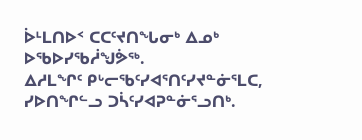ᐆᒻᒪᑎᐅᑉ ᑕᑕᑦᔪᑎᖓᓂᒃ ᐃᓄᒃ ᐅᖃᐅᓯᖃᓲᖑᕘᖅ.
ᐃᓱᒪᖏᑦ ᑭᒡᓕᖃᑦᓯᐊᕐᑎᑦᓯᔪᓐᓃᕐᒪᑕ, ᓯᐅᑎᖏᓪᓗ ᑐᓵᑦᓯᐊᕈᓐᓃᕐᓗᑎᒃ.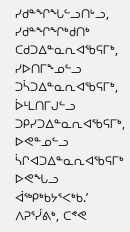ᓯᑯᓐᖏᖓᓪᓗᑎᒡᓗ, ᓯᑯᓐᖏᖏᒃᑯᑎᒃ ᑕᑯᑐᐃᓐᓇᕆᐊᖃᕋᒥᒃ, ᓯᐅᑎᒥᖕᓄᓪᓗ ᑐᓵᑐᐃᓐᓇᕆᐊᖃᕋᒥᒃ, ᐆᒻᒪᑎᒥᒍᓪᓗ ᑐᑭᓯᑐᐃᓐᓇᕆᐊᖃᕋᒥᒃ, ᐅᕙᓐᓄᓪᓗ ᓵᒋᐊᑐᐃᓐᓇᕆᐊᖃᕋᒥᒃ ᐅᕙᖓᓗ ᐋᖅᑭᒃᑲᔭᕐᐸᒃᑲ.’
ᐱᕈᕐᓰᕕᒃ, ᑕᕝᕙ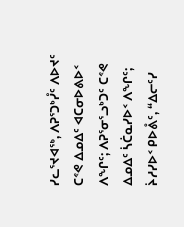ᓯᓚᕐᔪᐊᖅ, ᐱᕈᕐᑐᒃᓮᑦ ᐱᐅᔪᑦ ᑕᕝᕙ ᐃᓄᐃᑦ ᐊᑕᓂᐅᕕᐅᑉ ᐱᖏᑦ; ᐱᕈᕐᓂᕐᓗᒃᑐᑦ ᑕᕝᕙ ᐃᓄᐃᑦ ᓵᑖᓇᓯᐅᑉ ᐱᖏᑦ;
ᔩᓱᓯᐅᑉ ᑭᐅᕔᑦ, “ᐃᓕᑦᓯ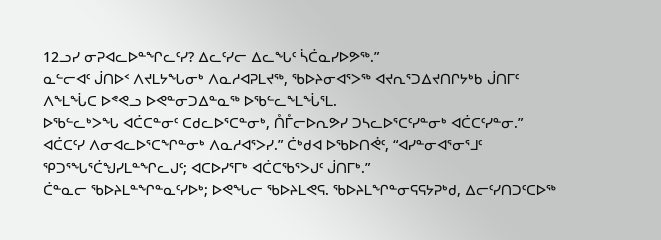12ᓗᓯ ᓂᕈᐊᓚᐅᓐᖏᓚᑦᓯ? ᐃᓚᑦᓯᓕ ᐃᓚᖓᑦ ᓵᑖᓇᓯᐅᕗᖅ.”
ᓇᓪᓕᐊᑦ ᒎᑎᐅᑉ ᐱᔪᒪᔭᖓᓂᒃ ᐱᓇᓱᐊᕈᒪᔪᖅ, ᖃᐅᔨᓂᐊᕐᐳᖅ ᐊᔪᕆᕐᑐᐃᔪᑎᒋᔭᒃᑲ ᒎᑎᒥᑦ ᐱᖕᒪᖔᑕ ᐅᕝᕙᓗ ᐅᕙᓐᓂᑐᐃᓐᓇᖅ ᐅᖃᓪᓚᖕᒪᖔᕐᒪ.
ᐅᖃᓪᓚᒃᐳᖓ ᐊᑖᑕᓐᓂᑦ ᑕᑯᓚᐅᕐᑕᓐᓂᒃ, ᑍᒤᓕᐅᕆᕗᓯ ᑐᓴᓚᐅᕐᑕᑦᓯᓐᓂᒃ ᐊᑖᑕᑦᓯᓐᓂ.”
ᐊᑖᑕᑦᓯ ᐱᓂᐊᓚᐅᕐᑕᖏᓐᓂᒃ ᐱᓇᓱᐊᕐᐳᓯ.” ᑖᒃᑯᐊ ᐅᖃᐅᑎᕚᑦ, “ᐊᓯᓐᓂᐊᕐᓂᕐᒧᑦ ᕿᑐᕐᖓᕐᑖᖑᓯᒪᓐᖏᓚᒍᑦ; ᐊᑕᐅᓯᕐᒥᒃ ᐊᑖᑕᖃᕐᐳᒍᑦ ᒎᑎᒥᒃ.”
ᑖᓐᓇᓕ ᖃᐅᔨᒪᓐᖏᓐᓇᑦᓯᐅᒃ; ᐅᕙᖓᓕ ᖃᐅᔨᒪᕙᕋ. ᖃᐅᔨᒪᖏᓐᓂᕋᕋᔭᕈᒃᑯ, ᐃᓕᑦᓯᑎᑐᑦᑕᐅᖅ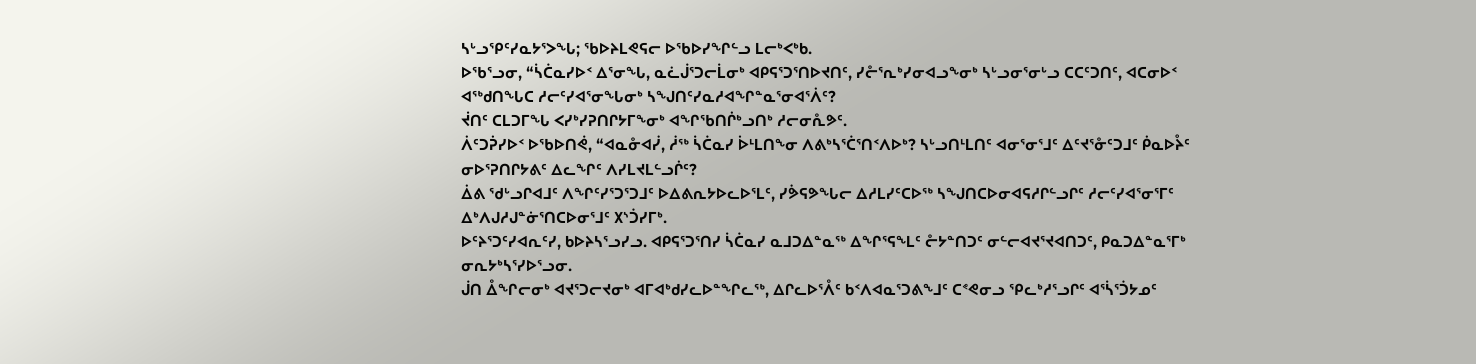ᓴᒡᓗᕿᑦᓯᓇᔭᕐᐳᖓ; ᖃᐅᔨᒪᕙᕋᓕ ᐅᖃᐅᓯᖏᓪᓗ ᒪᓕᒃᐸᒃᑲ.
ᐅᖃᕐᓗᓂ, “ᓵᑖᓇᓯᐅᑉ ᐃᕐᓂᖓ, ᓇᓛᒎᕐᑐᓕᒫᓂᒃ ᐊᑭᕋᕐᑐᕐᑎᐅᔪᑎᑦ, ᓯᓔᕐᕆᒃᓯᓂᐊᓗᖕᓂᒃ ᓴᒡᓗᓂᕐᓂᒡᓗ ᑕᑕᑦᑐᑎᑦ, ᐊᑕᓂᐅᑉ ᐊᖅᑯᑎᖓᑕ ᓱᓕᑦᓯᐊᕐᓂᖓᓂᒃ ᓴᖑᑎᑦᓯᓇᓱᐊᖏᓐᓇᕐᓂᐊᕐᐲᑦ?
ᔫᑎᑦ ᑕᒪᑐᒥᖓ ᐸᓯᒃᓯᕈᑎᒋᔭᒥᖕᓂᒃ ᐊᖏᖃᑎᒌᒃᓗᑎᒃ ᓱᓕᓂᕅᕗᑦ.
ᐲᑦᑐᕉᓯᐅᑉ ᐅᖃᐅᑎᕚ, “ᐊᓇᓁᐊᓰ, ᓲᖅ ᓵᑖᓇᓯ ᐆᒻᒪᑎᖕᓂ ᐱᕕᒃᓴᕐᑖᕐᑎᑉᐱᐅᒃ? ᓴᒡᓗᑎᒻᒪᑎᑦ ᐊᓂᕐᓂᕐᒧᑦ ᐃᑦᔪᕐᓁᑦᑐᒧᑦ ᑮᓇᐅᔧᑦ ᓂᐅᕐᕈᑎᒋᔭᕕᑦ ᐃᓚᖏᑦ ᐱᓯᒪᔪᒪᓪᓗᒌᑦ?
ᐄᕕ ᖁᒡᓗᒋᐊᒧᑦ ᐱᖏᑦᓯᕐᑐᕐᑐᒧᑦ ᐅᐃᕕᕆᔭᐅᓚᐅᕐᒪᑦ, ᓯᕘᕋᕗᖓᓕ ᐃᓱᒪᓯᑦᑕᐅᖅ ᓴᖑᑎᑕᐅᓂᐊᕋᓱᒋᓪᓗᒋᑦ ᓱᓕᑦᓯᐊᕐᓂᕐᒥᑦ ᐃᒃᐱᒍᓱᒍᓐᓃᕐᑎᑕᐅᓂᕐᒧᑦ ᙭ᔅᑑᓯᒥᒃ.
ᐅᑦᔨᕐᑐᑦᓯᐊᕆᑦᓯ, ᑲᐅᔨᓴᕐᓗᓯᓗ. ᐊᑭᕋᕐᑐᕐᑎᓯ ᓵᑖᓇᓯ ᓇᒧᑐᐃᓐᓇᖅ ᐃᖏᕐᕋᖕᒪᑦ ᓔᔭᓐᑎᑐᑦ ᓂᓪᓕᐊᔪᕐᔪᐊᑎᑐᑦ, ᑭᓇᑐᐃᓐᓇᕐᒥᒃ ᓂᕆᔭᒃᓴᕐᓯᐅᕐᓗᓂ.
ᒎᑎ ᐂᖏᓕᓂᒃ ᐊᔪᕐᑐᓕᔪᓂᒃ ᐊᒥᐊᒃᑯᓯᓚᐅᓐᖏᓚᖅ, ᐃᒋᓚᐅᕐᐰᑦ ᑲᑉᐱᐊᓇᕐᑐᕕᖕᒧᑦ ᑕᕝᕙᓂᓗ ᕿᓚᒃᓱᕐᓗᒋᑦ ᐊᕐᓵᕐᑑᔭᓄᑦ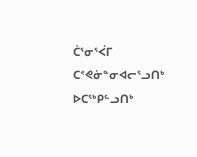ᑖᕐᓂᕐᐹᒥ ᑕᕝᕙᓃᓐᓂᐊᓕᕐᓗᑎᒃ ᐅᑕᖅᑭᓪᓗᑎᒃ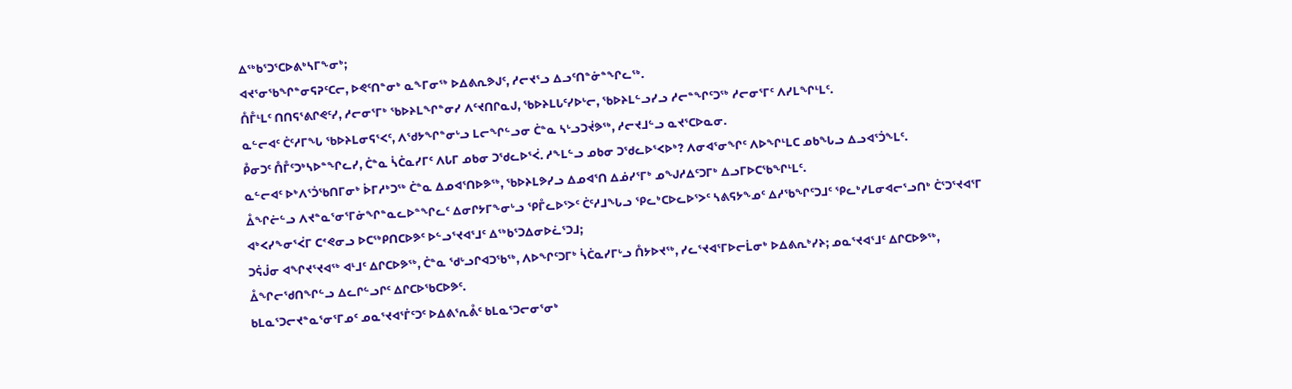ᐃᖅᑲᕐᑐᕐᑕᐅᕕᒃᓴᒥᖕᓂᒃ;
ᐊᔪᕐᓂᖃᖏᓐᓂᕋᕈᑦᑕᓕ, ᐅᕙᑦᑎᓐᓂᒃ ᓇᖕᒥᓂᖅ ᐅᐃᕕᕆᕗᒍᑦ, ᓱᓕᔪᕐᓗ ᐃᓗᑦᑎᓐᓃᓐᖏᓚᖅ.
ᑍᒤᒻᒪᑦ ᑎᑎᕋᕐᕕᒋᕙᑦᓯ, ᓱᓕᓂᕐᒥᒃ ᖃᐅᔨᒪᖏᓐᓂᓯ ᐱᑦᔪᑎᒋᓇᒍ, ᖃᐅᔨᒪᒐᑦᓯᐅᒡᓕ, ᖃᐅᔨᒪᓪᓗᓯᓗ ᓱᓕᓐᖏᑦᑐᖅ ᓱᓕᓂᕐᒥᑦ ᐱᓯᒪᖏᒻᒪᑦ.
ᓇᓪᓕᐊᑦ ᑖᑦᓱᒥᖓ ᖃᐅᔨᒪᓂᕋᕐᐸᑦ, ᐱᖁᔭᖏᓐᓂᒡᓗ ᒪᓕᖏᓪᓗᓂ ᑖᓐᓇ ᓴᒡᓗᑐᔫᕗᖅ, ᓱᓕᔪᒧᓪᓗ ᓇᔪᕐᑕᐅᓇᓂ.
ᑬᓂᑐᑦ ᑍᒤᑦᑐᒃᓴᐅᓐᖏᓚᓯ, ᑖᓐᓇ ᓵᑖᓇᓯᒥᑦ ᐱᒐᒥ ᓄᑲᓂ ᑐᖁᓚᐅᕐᐹ. ᓱᖕᒪᓪᓗ ᓄᑲᓂ ᑐᖁᓚᐅᕐᐸᐅᒃ? ᐱᓂᐊᕐᓂᖏᑦ ᐱᐅᖏᒻᒪᑕ ᓄᑲᖓᓗ ᐃᓗᐊᕐᑑᖕᒪᑦ.
ᓇᓪᓕᐊᑦ ᐅᒃᐱᕐᑑᖃᑎᒥᓂᒃ ᐆᒥᓱᒃᑐᖅ ᑖᓐᓇ ᐃᓄᐊᕐᑎᐅᕗᖅ, ᖃᐅᔨᒪᕗᓯᓗ ᐃᓄᐊᕐᑎ ᐃᓅᓯᕐᒥᒃ ᓄᖑᓱᐃᑦᑐᒥᒃ ᐃᓗᒥᐅᑕᖃᖏᒻᒪᑦ.
ᐂᖏᓖᓪᓗ ᐱᔪᓐᓇᕐᓂᕐᒥᓃᖏᓐᓇᓚᐅᓐᖏᓚᑦ ᐃᓂᒋᔭᒥᖕᓂᒡᓗ ᕿᒤᓚᐅᕐᐳᑦ ᑖᑦᓱᒧᖓᓗ ᕿᓚᒃᑕᐅᓚᐅᕐᐳᑦ ᓴᕕᕋᔭᖕᓄᑦ ᐃᓱᖃᖏᑦᑐᒧᑦ ᕿᓚᒃᓯᒪᓂᐊᓕᕐᓗᑎᒃ ᑖᕐᑐᕐᔪᐊᕐᒥ ᐊᒃᐸᓯᖕᓂᕐᐹᒥ ᑕᕝᕙᓂᓗ ᐅᑕᖅᑭᑎᑕᐅᕗᑦ ᐅᓪᓗᕐᔪᐊᕐᒧᑦ ᐃᖅᑲᕐᑐᐃᓂᐅᓛᕐᑐᒧ;
ᑐᕌᒎᓂ ᐊᖏᔪᕐᔪᐊᖅ ᐊᒻᒧᑦ ᐃᒋᑕᐅᕗᖅ, ᑖᓐᓇ ᖁᒡᓗᒋᐊᑐᖃᖅ, ᐱᐅᖏᑦᑐᒥᒃ ᓵᑖᓇᓯᒥᒡᓗ ᑍᔭᐅᔪᖅ, ᓯᓚᕐᔪᐊᕐᒥᐅᓕᒫᓂᒃ ᐅᐃᕕᕆᒃᓯᔨ; ᓄᓇᕐᔪᐊᕐᒧᑦ ᐃᒋᑕᐅᕗᖅ, ᐂᖏᓕᖁᑎᖏᓪᓗ ᐃᓚᒋᓪᓗᒋᑦ ᐃᒋᑕᐅᖃᑕᐅᕗᑦ.
ᑲᒪᓇᕐᑐᓕᔪᓐᓇᕐᓂᕐᒥᓄᑦ ᓄᓇᕐᔪᐊᕐᒦᑦᑐᑦ ᐅᐃᕕᕐᕆᕔᑦ ᑲᒪᓇᕐᑐᓕᓂᕐᓂᒃ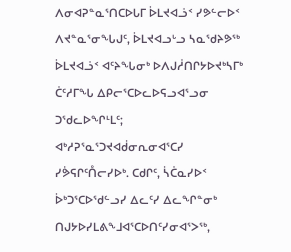ᐱᓂᐊᕈᓐᓇᕐᑎᑕᐅᒐᒥ ᐆᒪᔪᐊᓘᑉ ᓯᕗᓪᓕᐅᑉ ᐱᔪᓐᓇᕐᓂᖓᒍᑦ, ᐆᒪᔪᐊᓗᒡᓗ ᓴᓇᖁᔨᕗᖅ ᐆᒪᔪᐊᓘᑉ ᐊᑦᔨᖓᓂᒃ ᐅᐱᒍᓲᑎᒋᔭᐅᔪᒃᓴᒥᒃ ᑖᑦᓱᒥᖓ ᐃᑭᓕᕐᑕᐅᓚᐅᕋᓗᐊᕐᓗᓂ ᑐᖁᓚᐅᖏᒻᒪᑦ;
ᐊᒃᓱᕈᕐᓇᕐᑐᔪᐊᑰᓂᕆᓂᐊᕐᑕᓯ ᓯᕘᕋᒋᑦᑍᓕᓯᐅᒃ. ᑕᑯᒋᑦ, ᓵᑖᓇᓯᐅᑉ ᐆᒃᑐᕐᑕᐅᖁᓪᓗᓯ ᐃᓚᑦᓯ ᐃᓚᖏᓐᓂᒃ ᑎᒍᔭᐅᓯᒪᕕᖕᒧᐊᕐᑕᐅᑎᑦᓯᓂᐊᕐᐳᖅ,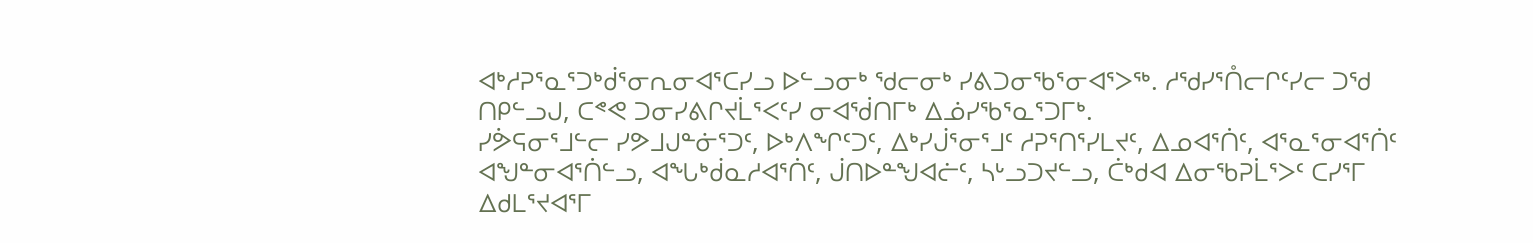ᐊᒃᓱᕈᕐᓇᕐᑐᒃᑰᕐᓂᕆᓂᐊᕐᑕᓯᓗ ᐅᓪᓗᓂᒃ ᖁᓕᓂᒃ ᓯᕕᑐᓂᖃᕐᓂᐊᕐᐳᖅ. ᓱᖁᓯᕐᑍᓕᒋᑦᓯᓕ ᑐᖁ ᑎᑭᓪᓗᒍ, ᑕᕝᕙ ᑐᓂᓯᕕᒋᔪᒫᕐᐸᑦᓯ ᓂᐊᖂᑎᒥᒃ ᐃᓅᓯᖃᕐᓇᕐᑐᒥᒃ.
ᓯᕘᕋᓂᕐᒧᓪᓕ ᓯᕗᒧᒍᓐᓃᕐᑐᑦ, ᐅᒃᐱᖏᑦᑐᑦ, ᐃᒃᓯᒎᕐᓂᕐᒧᑦ ᓱᕈᕐᑎᕐᓯᒪᔪᑦ, ᐃᓄᐊᕐᑏᑦ, ᐊᕐᓇᕐᓂᐊᕐᑏᑦ ᐊᖑᓐᓂᐊᕐᑏᓪᓗ, ᐊᖓᒃᑰᓇᓱᐊᕐᑏᑦ, ᒎᑎᐅᓐᖑᐊᓖᑦ, ᓴᒡᓗᑐᔪᓪᓗ, ᑖᒃᑯᐊ ᐃᓂᖃᕈᒫᕐᐳᑦ ᑕᓯᕐᒥ ᐃᑯᒪᕐᔪᐊᕐᒥ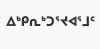ᐃᒃᑭᕆᒃᑐᕐᔪᐊᕐᒧᑦ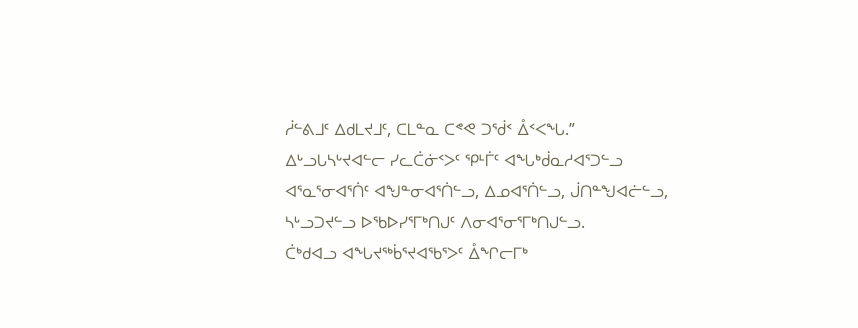ᓲᓪᕕᒧᑦ ᐃᑯᒪᔪᒧᑦ, ᑕᒪᓐᓇ ᑕᕝᕙ ᑐᖂᑉ ᐂᑉᐸᖓ.”
ᐃᒡᓗᒐᓴᒡᔪᐊᓪᓕ ᓯᓚᑖᓃᑉᐳᑦ ᕿᒻᒦᑦ ᐊᖓᒃᑰᓇᓱᐊᕐᑐᓪᓗ ᐊᕐᓇᕐᓂᐊᕐᑏᑦ ᐊᖑᓐᓂᐊᕐᑏᓪᓗ, ᐃᓄᐊᕐᑏᓪᓗ, ᒎᑎᓐᖑᐊᓖᓪᓗ, ᓴᒡᓗᑐᔪᓪᓗ ᐅᖃᐅᓯᕐᒥᒃᑎᒍᑦ ᐱᓂᐊᕐᓂᕐᒥᒃᑎᒍᓪᓗ.
ᑖᒃᑯᐊᓗ ᐊᖓᔪᖅᑳᕐᔪᐊᖃᕐᐳᑦ ᐂᖏᓕᒥᒃ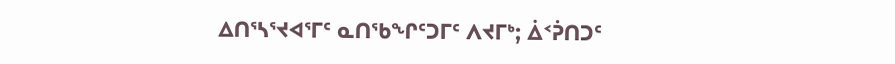ᐃᑎᕐᓴᕐᔪᐊᕐᒥᑦ ᓇᑎᖃᖏᑦᑐᒥᑦ ᐱᔪᒥᒃ; ᐄᑉᕉᑎᑐᑦ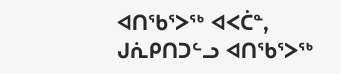ᐊᑎᖃᕐᐳᖅ ᐊᐸᑖᓐ, ᒍᕇᑭᑎᑐᓪᓗ ᐊᑎᖃᕐᐳᖅ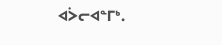ᐊᐴᓕᐊᓐᒥᒃ.